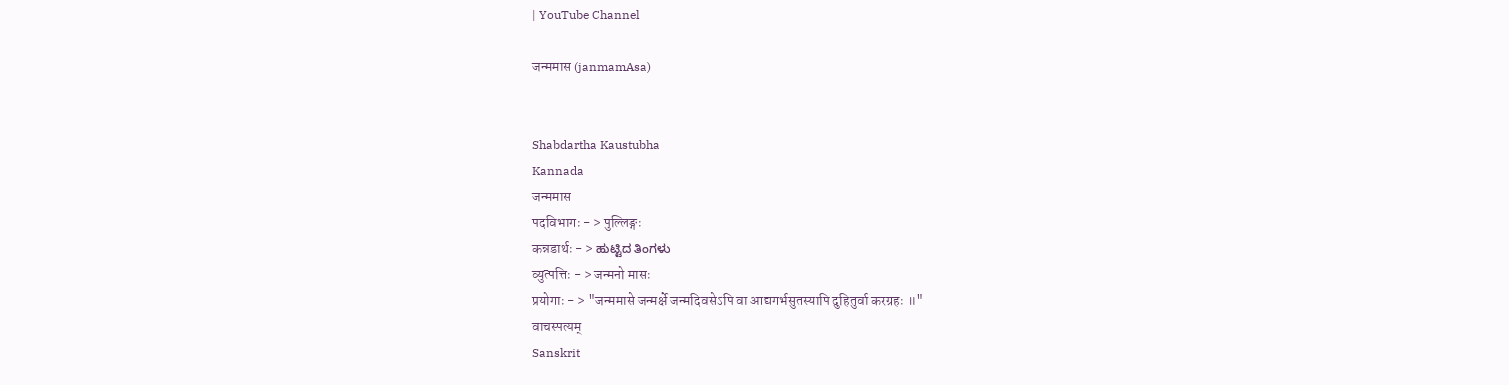| YouTube Channel

जन्ममास (janmamAsa)


Shabdartha Kaustubha
Kannada
जन्ममास
पदविभागः - > पुल्लिङ्गः
कन्नडार्थः - > ಹುಟ್ಟಿದ ತಿಂಗಳು
व्युत्पत्तिः - > जन्मनो मासः
प्रयोगाः - > "जन्ममासे जन्मर्क्षे जन्मदिवसेऽपि वा आद्यगर्भसुतस्यापि दुहितुर्वा करग्रहः ॥"
वाचस्पत्यम्
Sanskrit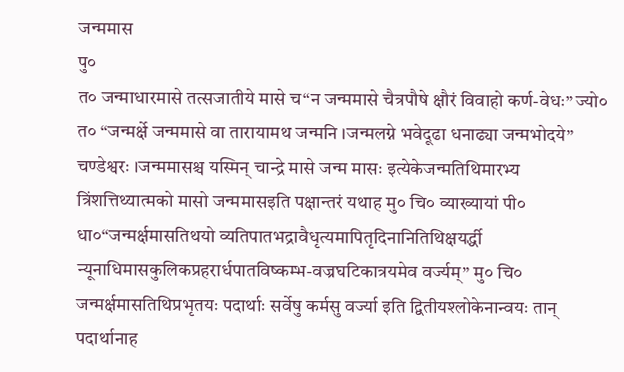जन्ममास
पु०
त० जन्माधारमासे तत्सजातीये मासे च“न जन्ममासे चैत्रपौषे क्षौरं विवाहो कर्ण-वेधः” ज्यो० त० “जन्मर्क्षे जन्ममासे वा तारायामथ जन्मनि ।जन्मलग्ने भवेदूढा धनाढ्या जन्मभोदये” चण्डेश्वरः ।जन्ममासश्च यस्मिन् चान्द्रे मासे जन्म मासः इत्येकेजन्मतिथिमारभ्य त्रिंशत्तिथ्यात्मको मासो जन्ममासइति पक्षान्तरं यथाह मु० चि० व्याख्यायां पी० धा०“जन्मर्क्षमासतिथयो व्यतिपातभद्रावैधृत्यमापितृदिनानितिथिक्षयर्द्धी न्यूनाधिमासकुलिकप्रहरार्धपातविष्कम्भ-वज्रघटिकात्रयमेव वर्ज्यम्” मु० चि० जन्मर्क्षमासतिथिप्रभृतयः पदार्थाः सर्वेषु कर्मसु वर्ज्या इति द्वितीयश्लोकेनान्वयः तान् पदार्थानाह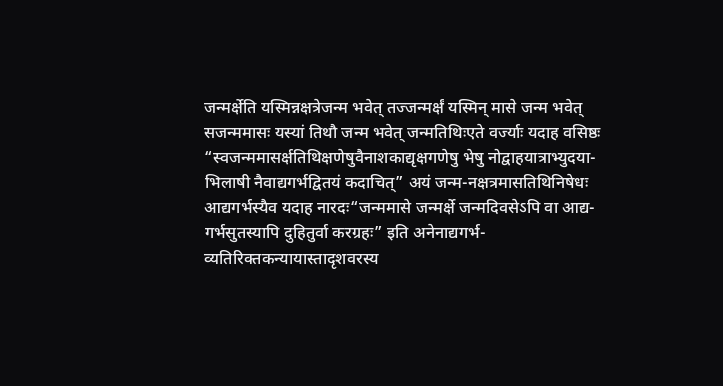जन्मर्क्षेति यस्मिन्नक्षत्रेजन्म भवेत् तज्जन्मर्क्षं यस्मिन् मासे जन्म भवेत् सजन्ममासः यस्यां तिथौ जन्म भवेत् जन्मतिथिःएते वर्ज्याः यदाह वसिष्ठः “स्वजन्ममासर्क्षतिथिक्षणेषुवैनाशकाद्यृक्षगणेषु भेषु नोद्वाहयात्राभ्युदया-भिलाषी नैवाद्यगर्भद्वितयं कदाचित्” अयं जन्म-नक्षत्रमासतिथिनिषेधः आद्यगर्भस्यैव यदाह नारदः“जन्ममासे जन्मर्क्षे जन्मदिवसेऽपि वा आद्य-गर्भसुतस्यापि दुहितुर्वा करग्रहः” इति अनेनाद्यगर्भ-व्यतिरिक्तकन्यायास्तादृशवरस्य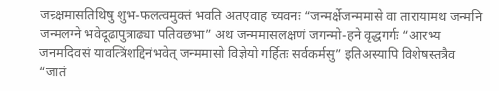जन्र्क्षमासतिथिषु शुभ-फलत्वमुक्तं भवति अतएवाह च्यवनः “जन्मर्क्षेजन्ममासे वा तारायामथ जन्मनि जन्मलग्ने भवेदूढापुत्राढ्या पतिवछभा” अथ जन्ममासलक्षणं जगन्मो-हने वृद्धगर्गः “आरभ्य जनमदिवसं यावत्त्रिंशद्दिनंभवेत् जन्ममासो विज्ञेयो गर्हितः सर्वकर्मसु” इतिअस्यापि विशेषस्तत्रैव “जातं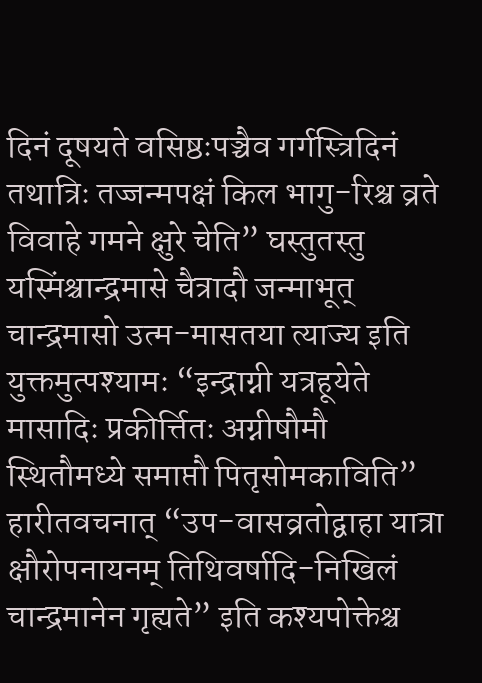दिनं दूषयते वसिष्ठःपञ्चैव गर्गस्त्रिदिनं तथात्रिः तज्जन्मपक्षं किल भागु-रिश्च व्रते विवाहे गमने क्षुरे चेति” घस्तुतस्तु यस्मिंश्चान्द्रमासे चैत्रादौ जन्माभूत् चान्द्रमासो उत्म-मासतया त्याज्य इति युक्तमुत्पश्यामः “इन्द्राग्नी यत्रहूयेते मासादिः प्रकीर्त्तितः अग्नीषौमौ स्थितौमध्ये समाप्तौ पितृसोमकाविति” हारीतवचनात् “उप-वासव्रतोद्वाहा यात्रा क्षौरोपनायनम् तिथिवर्षादि-निखिलं चान्द्रमानेन गृह्यते” इति कश्यपोक्तेश्च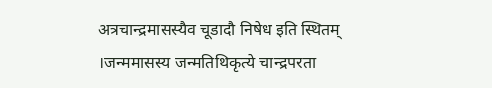अत्रचान्द्रमासस्यैव चूडादौ निषेध इति स्थितम् ।जन्ममासस्य जन्मतिथिकृत्ये चान्द्रपरता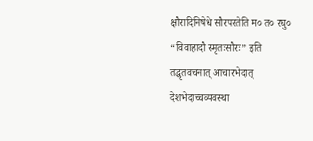क्षौरादिनिषेधे सौरपरतेति म० त० रघु० “विवाहादौ स्मृतःसौरः” इति तद्धृतवचनात् आचारभेदात् देशभेदाच्चव्यवस्था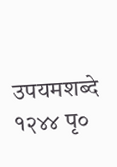उपयमशब्दे १२४४ पृ०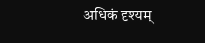अधिकं दृश्यम्